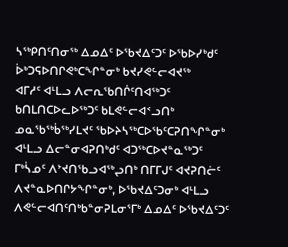ᓴᖅᑭᑎᑦᑎᓂᖅ ᐃᓄᐃᑦ ᐅᖃᔪᐃᑦᑐᑦ ᐅᖃᐅᓯᒃᑯᑦ ᐆᒃᑐᕋᐅᑎᒋᕙᒃᑕᖏᓐᓂᒃ ᑲᔪᓯᕙᓪᓕᐊᔪᖅ
ᐊᒥᓱᑦ ᐊᒻᒪᓗ ᐱᓕᕆᖃᑎᒌᑦᑎᐊᖅᑐᑦ ᑲᑎᒪᑎᑕᐅᓚᐅᖅᑐᑦ ᑲᒪᕙᓪᓕᐊᑉᓗᑎᒃ ᓄᓇᖃᖅᑳᖅᓯᒪᔪᑦ ᖃᐅᔨᓴᖅᑕᐅᖃᑦᑕᕈᑎᖏᓐᓂᒃ ᐊᒻᒪᓗ ᐃᓕᓐᓂᐊᕈᑎᒃᑯᑦ ᐊᑐᖅᑕᐅᔪᓐᓇᖅᑐᑦ ᒥᒃᓵᓄᑦ ᐱᔾᔪᑎᖃᓗᐊᖅᖢᑎᒃ ᑎᒥᒥᒍᑦ ᐊᔪᕈᑎᓖᑦ ᐱᔪᓐᓇᐅᑎᒋᔭᖏᓐᓂᒃ, ᐅᖃᔪᐃᑦᑐᓂᒃ ᐊᒻᒪᓗ ᐱᕙᓪᓕᐊᑎᑦᑎᒃᑲᓐᓂᕈᒪᓂᕐᒥᒃ ᐃᓄᐃᑦ ᐅᖃᔪᐃᑦᑐᑦ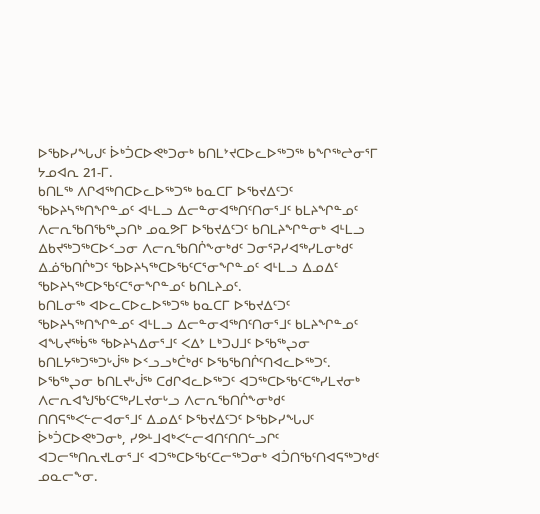ᐅᖃᐅᓯᖓᒍᑦ ᐆᒃᑑᑕᐅᕙᒃᑐᓂᒃ ᑲᑎᒪᔾᔪᑕᐅᓚᐅᖅᑐᖅ ᑲᖏᖅᖠᓂᕐᒥ ᔭᓄᐊᕆ 21-ᒥ.
ᑲᑎᒪᖅ ᐱᒋᐊᖅᑎᑕᐅᓚᐅᖅᑐᖅ ᑲᓇᑕᒥ ᐅᖃᔪᐃᑦᑐᑦ ᖃᐅᔨᓴᖅᑎᖏᓐᓄᑦ ᐊᒻᒪᓗ ᐃᓕᓐᓂᐊᖅᑎᑦᑎᓂᕐᒧᑦ ᑲᒪᔨᖏᓐᓄᑦ ᐱᓕᕆᖃᑎᖃᖅᖢᑎᒃ ᓄᓇᕗᒥ ᐅᖃᔪᐃᑦᑐᑦ ᑲᑎᒪᔨᖏᓐᓂᒃ ᐊᒻᒪᓗ ᐃᑲᔪᖅᑐᖅᑕᐅᑉᓗᓂ ᐱᓕᕆᖃᑎᒌᖕᓂᒃᑯᑦ ᑐᓂᕐᕈᓯᐊᖅᓯᒪᓂᒃᑯᑦ ᐃᓅᖃᑎᒌᒃᑐᑦ ᖃᐅᔨᓴᖅᑕᐅᖃᑦᑕᕐᓂᖏᓐᓄᑦ ᐊᒻᒪᓗ ᐃᓄᐃᑦ ᖃᐅᔨᓴᖅᑕᐅᖃᑦᑕᕐᓂᖏᓐᓄᑦ ᑲᑎᒪᔨᓄᑦ.
ᑲᑎᒪᓂᖅ ᐊᐅᓚᑕᐅᓚᐅᖅᑐᖅ ᑲᓇᑕᒥ ᐅᖃᔪᐃᑦᑐᑦ ᖃᐅᔨᓴᖅᑎᖏᓐᓄᑦ ᐊᒻᒪᓗ ᐃᓕᓐᓂᐊᖅᑎᑦᑎᓂᕐᒧᑦ ᑲᒪᔨᖏᓐᓄᑦ ᐊᖓᔪᖅᑳᖅ ᖃᐅᔨᓴᐃᓂᕐᒧᑦ ᐸᐃᔾ ᒪᒃᑐᒍᒧᑦ ᐅᖃᖅᖢᓂ ᑲᑎᒪᔭᖅᑐᖅᑐᒡᒎᖅ ᐅᑉᓗᓗᒃᑖᒃᑯᑦ ᐅᖃᖃᑎᒌᑦᑎᐊᓚᐅᖅᑐᑦ.
ᐅᖃᖅᖢᓂ ᑲᑎᒪᔪᒡᒎᖅ ᑕᑯᒋᐊᓚᐅᖅᑐᑦ ᐊᑐᖅᑕᐅᖃᑦᑕᖅᓯᒪᔪᓂᒃ ᐱᓕᕆᐊᖑᖃᑦᑕᖅᓯᒪᔪᓂᒡᓗ ᐱᓕᕆᖃᑎᒌᖕᓂᒃᑯᑦ ᑎᑎᕋᖅᐸᓪᓕᐊᓂᕐᒧᑦ ᐃᓄᐃᑦ ᐅᖃᔪᐃᑦᑐᑦ ᐅᖃᐅᓯᖓᒍᑦ ᐆᒃᑑᑕᐅᕙᒃᑐᓂᒃ, ᓯᕗᒻᒧᐊᒃᐸᓪᓕᐊᑎᑦᑎᑎᓪᓗᒋᑦ ᐊᑐᓕᖅᑎᕆᔪᒪᓂᕐᒧᑦ ᐊᑐᖅᑕᐅᖃᑦᑕᓕᖅᑐᓂᒃ ᐊᑑᑎᖃᑦᑎᐊᕋᖅᑐᒃᑯᑦ ᓄᓇᓕᖕᓂ.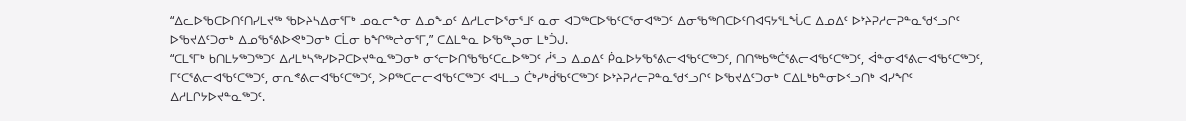“ᐃᓚᐅᖃᑕᐅᑎᑦᑎᓯᒪᔪᖅ ᖃᐅᔨᓴᐃᓂᕐᒥᒃ ᓄᓇᓕᖕᓂ ᐃᓄᖕᓄᑦ ᐃᓱᒪᓕᐅᕐᓂᕐᒧᑦ ᓇᓂ ᐊᑐᖅᑕᐅᖃᑦᑕᕐᓂᐊᖅᑐᑦ ᐃᓂᖃᖅᑎᑕᐅᑦᑎᐊᕋᔭᕐᒪᖔᑕ ᐃᓄᐃᑦ ᐅᔾᔨᕈᓱᓕᕈᓐᓇᖁᑉᓗᒋᑦ ᐅᖃᔪᐃᑦᑐᓂᒃ ᐃᓄᖃᕐᕕᐅᕙᒃᑐᓂᒃ ᑕᒫᓂ ᑲᖏᖅᖠᓂᕐᒥ,” ᑕᐃᒪᓐᓇ ᐅᖃᖅᖢᓂ ᒪᒃᑑᒍ.
“ᑕᒪᕐᒥᒃ ᑲᑎᒪᔭᖅᑐᖅᑐᑦ ᐃᓱᒪᒃᓴᖅᓯᐅᕈᑕᐅᔪᓐᓇᖅᑐᓂᒃ ᓂᑉᓕᐅᑎᖃᖃᑦᑕᓚᐅᖅᑐᑦ ᓲᕐᓗ ᐃᓄᐃᑦ ᑮᓇᐅᔭᖃᕐᕕᓕᐊᖃᑦᑕᖅᑐᑦ, ᑎᑎᖅᑲᖅᑖᕐᕕᓕᐊᖃᑦᑕᖅᑐᑦ, ᐋᓐᓂᐊᕐᕕᓕᐊᖃᑦᑕᖅᑐᑦ, ᒥᑦᑕᕐᕕᓕᐊᖃᑦᑕᖅᑐᑦ, ᓂᕆᕝᕕᓕᐊᖃᑦᑕᖅᑐᑦ, ᐳᑭᖅᑕᓕᓕᐊᖃᑦᑕᖅᑐᑦ ᐊᒻᒪᓗ ᑖᒃᓯᒃᑰᖃᑦᑕᖅᑐᑦ ᐅᔾᔨᕈᓱᓕᕈᓐᓇᖁᑉᓗᒋᑦ ᐅᖃᔪᐃᑦᑐᓂᒃ ᑕᐃᒪᒃᑲᓐᓂᐅᑉᓗᑎᒃ ᐊᓯᖏᑦ ᐃᓱᒪᒋᔭᐅᔪᓐᓇᖅᑐᑦ.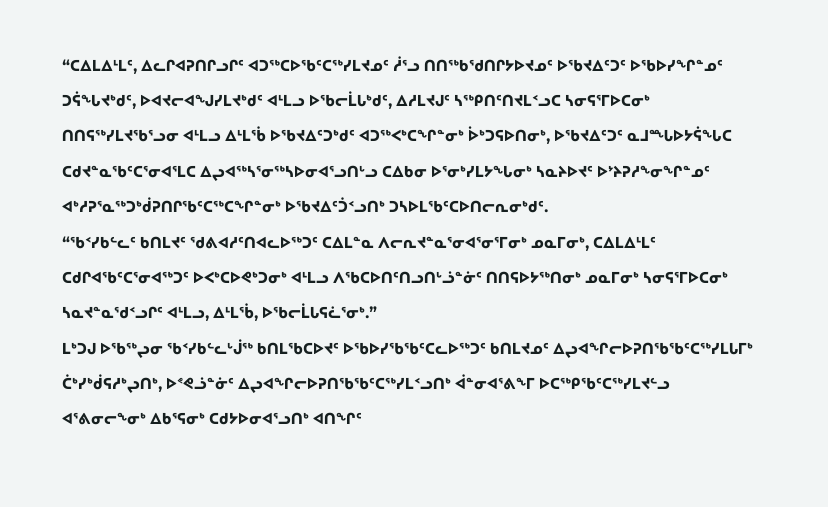“ᑕᐃᒪᐃᒻᒪᑦ, ᐃᓚᒋᐊᕈᑎᒋᓗᒋᑦ ᐊᑐᖅᑕᐅᖃᑦᑕᖅᓯᒪᔪᓄᑦ ᓲᕐᓗ ᑎᑎᖅᑲᖁᑎᒋᔭᐅᔪᓄᑦ ᐅᖃᔪᐃᑦᑐᑦ ᐅᖃᐅᓯᖏᓐᓄᑦ ᑐᕌᖓᔪᒃᑯᑦ, ᐅᐊᔪᓕᐊᖑᓯᒪᔪᒃᑯᑦ ᐊᒻᒪᓗ ᐅᖃᓕᒫᒐᒃᑯᑦ, ᐃᓱᒪᔪᒍᑦ ᓴᖅᑭᑎᑦᑎᔪᒪᑉᓗᑕ ᓴᓂᕋᕐᒥᐅᑕᓂᒃ ᑎᑎᕋᖅᓯᒪᔪᖃᕐᓗᓂ ᐊᒻᒪᓗ ᐃᒻᒪᖄ ᐅᖃᔪᐃᑦᑐᒃᑯᑦ ᐊᑐᖅᐸᒃᑕᖏᓐᓂᒃ ᐆᒃᑐᕋᐅᑎᓂᒃ, ᐅᖃᔪᐃᑦᑐᑦ ᓇᒧᙵᐅᔭᕌᖓᑕ ᑕᑯᔪᓐᓇᖃᑦᑕᕐᓂᐊᕐᒪᑕ ᐃᖢᐊᖅᓴᕐᓂᖅᓴᐅᓂᐊᕐᓗᑎᒡᓗ ᑕᐃᑲᓂ ᐅᕐᓂᒃᓯᒪᔭᖓᓂᒃ ᓴᓇᔨᐅᔪᑦ ᐅᔾᔨᕈᓱᖕᓂᖏᓐᓄᑦ ᐊᒃᓱᕈᕐᓇᖅᑐᒃᑰᕈᑎᒋᖃᑦᑕᖅᑕᖏᓐᓂᒃ ᐅᖃᔪᐃᑦᑑᑉᓗᑎᒃ ᑐᓴᐅᒪᖃᑦᑕᐅᑎᓕᕆᓂᒃᑯᑦ.
“ᖃᑉᓯᑲᓪᓚᑦ ᑲᑎᒪᔪᑦ ᖁᕕᐊᓱᑦᑎᐊᓚᐅᖅᑐᑦ ᑕᐃᒪᓐᓇ ᐱᓕᕆᔪᓐᓇᕐᓂᐊᕐᓂᕐᒥᓂᒃ ᓄᓇᒥᓂᒃ, ᑕᐃᒪᐃᒻᒪᑦ ᑕᑯᒋᐊᖃᑦᑕᕐᓂᐊᖅᑐᑦ ᐅᐸᒃᑕᐅᕙᒃᑐᓂᒃ ᐊᒻᒪᓗ ᐱᖃᑕᐅᑎᑦᑎᓗᑎᒡᓘᓐᓃᑦ ᑎᑎᕋᐅᔭᖅᑎᓂᒃ ᓄᓇᒥᓂᒃ ᓴᓂᕋᕐᒥᐅᑕᓂᒃ ᓴᓇᔪᓐᓇᖁᑉᓗᒋᑦ ᐊᒻᒪᓗ, ᐃᒻᒪᖄ, ᐅᖃᓕᒫᒐᕋᓛᕐᓂᒃ.”
ᒪᒃᑐᒍ ᐅᖃᖅᖢᓂ ᖃᑉᓯᑲᓪᓚᒡᒎᖅ ᑲᑎᒪᖃᑕᐅᔪᑦ ᐅᖃᐅᓯᖃᖃᑦᑕᓚᐅᖅᑐᑦ ᑲᑎᒪᔪᓄᑦ ᐃᖢᐊᖏᓕᐅᕈᑎᖃᖃᑦᑕᖅᓯᒪᒐᒥᒃ ᑖᒃᓯᒃᑰᕋᓱᒃᖢᑎᒃ, ᐅᕝᕙᓘᓐᓃᑦ ᐃᖢᐊᖏᓕᐅᕈᑎᖃᖃᑦᑕᖅᓯᒪᑉᓗᑎᒃ ᐋᓐᓂᐊᕐᕕᖕᒥ ᐅᑕᖅᑭᖃᑦᑕᖅᓯᒪᔪᓪᓗ ᐊᕐᕕᓂᓕᖕᓂᒃ ᐃᑲᕐᕋᓂᒃ ᑕᑯᔭᐅᓂᐊᕐᓗᑎᒃ ᐊᑎᖏᑦ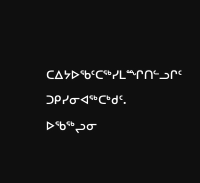ᑕᐃᔭᐅᖃᑦᑕᖅᓯᒪᙱᑎᓪᓗᒋᑦ ᑐᑭᓯᓂᐊᖅᑕᒃᑯᑦ.
ᐅᖃᖅᖢᓂ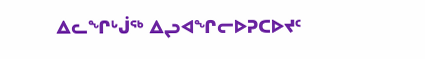ᐃᓚᖏᒡᒎᖅ ᐃᖢᐊᖏᓕᐅᕈᑕᐅᔪᑦ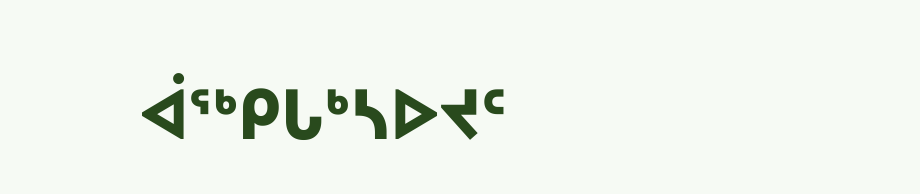ᐋᖅᑭᒐᒃᓴᐅᔪᑦ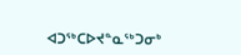ᐊᑐᖅᑕᐅᔪᓐᓇᖅᑐᓂᒃ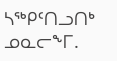ᓴᖅᑭᑦᑎᓗᑎᒃ ᓄᓇᓕᖕᒥ.